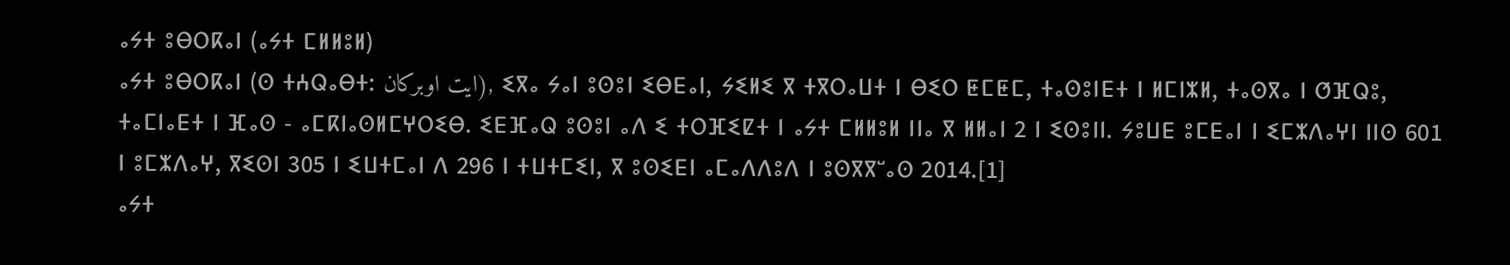ⴰⵢⵜ ⵓⴱⵔⴽⴰⵏ (ⴰⵢⵜ ⵎⵍⵍⵓⵍ)
ⴰⵢⵜ ⵓⴱⵔⴽⴰⵏ (ⵙ ⵜⵄⵕⴰⴱⵜ: ايت اوبركان), ⵉⴳⴰ ⵢⴰⵏ ⵓⵙⵓⵏ ⵉⴱⴹⴰⵏ, ⵢⵉⵍⵉ ⴳ ⵜⴳⵔⴰⵡⵜ ⵏ ⴱⵉⵔ ⵟⵎⵟⵎ, ⵜⴰⵙⵓⵏⴹⵜ ⵏ ⵍⵎⵏⵣⵍ, ⵜⴰⵙⴳⴰ ⵏ ⵚⴼⵕⵓ, ⵜⴰⵎⵏⴰⴹⵜ ⵏ ⴼⴰⵙ - ⴰⵎⴽⵏⴰⵙⵍⵎⵖⵔⵉⴱ. ⵉⴹⴼⴰⵕ ⵓⵙⵓⵏ ⴰⴷ ⵉ ⵜⵔⴼⵉⵇⵜ ⵏ ⴰⵢⵜ ⵎⵍⵍⵓⵍ ⵏⵏⴰ ⴳ ⵍⵍⴰⵏ 2 ⵏ ⵉⵙⵓⵏⵏ. ⵢⵓⵡⴹ ⵓⵎⴹⴰⵏ ⵏ ⵉⵎⵣⴷⴰⵖⵏ ⵏⵏⵙ 601 ⵏ ⵓⵎⵣⴷⴰⵖ, ⴳⵉⵙⵏ 305 ⵏ ⵉⵡⵜⵎⴰⵏ ⴷ 296 ⵏ ⵜⵡⵜⵎⵉⵏ, ⴳ ⵓⵙⵉⴹⵏ ⴰⵎⴰⴷⴷⵓⴷ ⵏ ⵓⵙⴳⴳⵯⴰⵙ 2014.[1]
ⴰⵢⵜ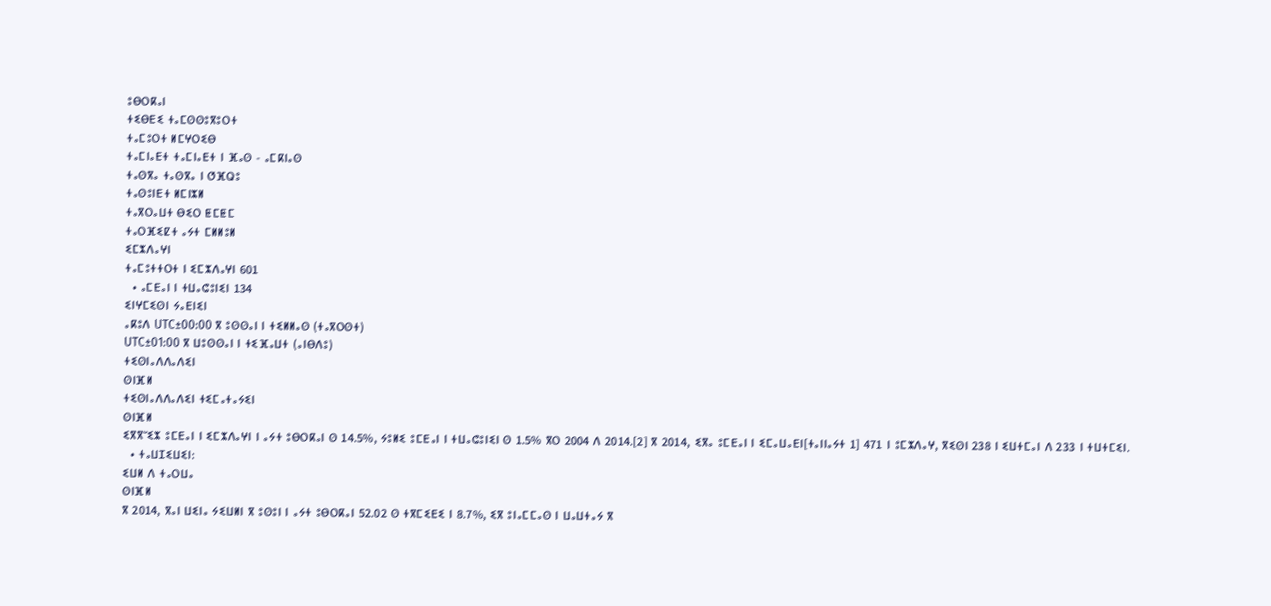ⵓⴱⵔⴽⴰⵏ
ⵜⵉⴱⴹⵉ ⵜⴰⵎⵙⵙⵓⴳⵓⵔⵜ
ⵜⴰⵎⵓⵔⵜ ⵍⵎⵖⵔⵉⴱ
ⵜⴰⵎⵏⴰⴹⵜ ⵜⴰⵎⵏⴰⴹⵜ ⵏ ⴼⴰⵙ - ⴰⵎⴽⵏⴰⵙ
ⵜⴰⵙⴳⴰ ⵜⴰⵙⴳⴰ ⵏ ⵚⴼⵕⵓ
ⵜⴰⵙⵓⵏⴹⵜ ⵍⵎⵏⵣⵍ
ⵜⴰⴳⵔⴰⵡⵜ ⴱⵉⵔ ⵟⵎⵟⵎ
ⵜⴰⵔⴼⵉⵇⵜ ⴰⵢⵜ ⵎⵍⵍⵓⵍ
ⵉⵎⵣⴷⴰⵖⵏ
ⵜⴰⵎⵓⵜⵜⵔⵜ ⵏ ⵉⵎⵣⴷⴰⵖⵏ 601
  • ⴰⵎⴹⴰⵏ ⵏ ⵜⵡⴰⵛⵓⵏⵉⵏ 134
ⵉⵏⵖⵎⵉⵙⵏ ⵢⴰⴹⵏⵉⵏ
ⴰⴽⵓⴷ UTC±00:00 ⴳ ⵓⵙⵙⴰⵏ ⵏ ⵜⵉⵍⵍⴰⵙ (ⵜⴰⴳⵔⵙⵜ)
UTC±01:00 ⴳ ⵡⵓⵙⵙⴰⵏ ⵏ ⵜⵉⴼⴰⵡⵜ (ⴰⵏⴱⴷⵓ)
ⵜⵉⵙⵏⴰⴷⴷⴰⴷⵉⵏ
ⵙⵏⴼⵍ
ⵜⵉⵙⵏⴰⴷⴷⴰⴷⵉⵏ ⵜⵉⵎⴰⵜⴰⵢⵉⵏ
ⵙⵏⴼⵍ
ⵉⴳⴳⵯⵉⵣ ⵓⵎⴹⴰⵏ ⵏ ⵉⵎⵣⴷⴰⵖⵏ ⵏ ⴰⵢⵜ ⵓⴱⵔⴽⴰⵏ ⵙ 14.5%, ⵢⵓⵍⵉ ⵓⵎⴹⴰⵏ ⵏ ⵜⵡⴰⵛⵓⵏⵉⵏ ⵙ 1.5% ⴳⵔ 2004 ⴷ 2014.[2] ⴳ 2014, ⵉⴳⴰ ⵓⵎⴹⴰⵏ ⵏ ⵉⵎⴰⵡⴰⴹⵏ[ⵜⴰⵏⵏⴰⵢⵜ 1] 471 ⵏ ⵓⵎⵣⴷⴰⵖ, ⴳⵉⵙⵏ 238 ⵏ ⵉⵡⵜⵎⴰⵏ ⴷ 233 ⵏ ⵜⵡⵜⵎⵉⵏ.
  • ⵜⴰⵡⵊⵉⵡⵉⵏ:
ⵉⵡⵍ ⴷ ⵜⴰⵔⵡⴰ
ⵙⵏⴼⵍ
ⴳ 2014, ⴳⴰⵏ ⵡⵉⵏⴰ ⵢⵉⵡⵍⵏ ⴳ ⵓⵙⵓⵏ ⵏ ⴰⵢⵜ ⵓⴱⵔⴽⴰⵏ 52.02 ⵙ ⵜⴳⵎⵉⴹⵉ ⵏ 8.7%, ⵉⴳ ⵓⵏⴰⵎⵎⴰⵙ ⵏ ⵡⴰⵡⵜⴰⵢ ⴳ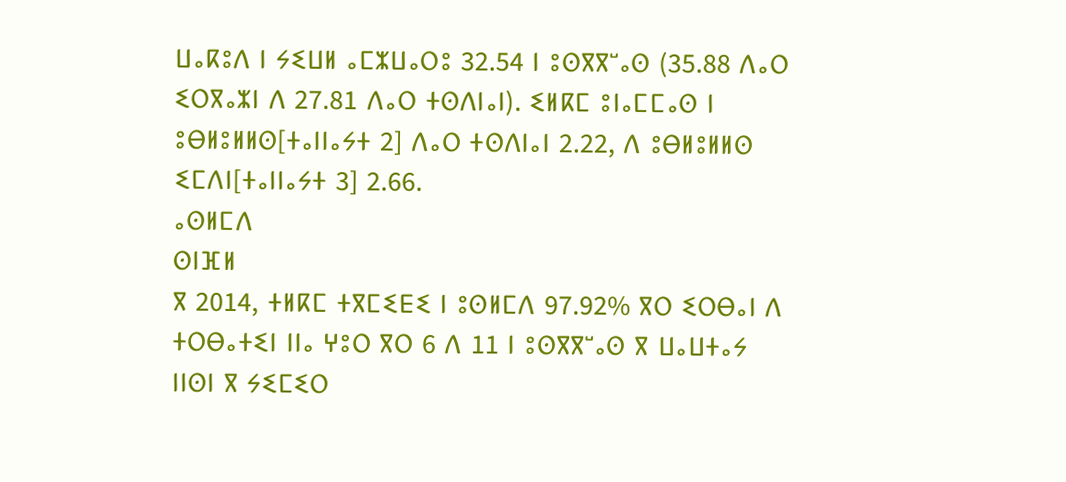ⵡⴰⴽⵓⴷ ⵏ ⵢⵉⵡⵍ ⴰⵎⵣⵡⴰⵔⵓ 32.54 ⵏ ⵓⵙⴳⴳⵯⴰⵙ (35.88 ⴷⴰⵔ ⵉⵔⴳⴰⵣⵏ ⴷ 27.81 ⴷⴰⵔ ⵜⵙⴷⵏⴰⵏ). ⵉⵍⴽⵎ ⵓⵏⴰⵎⵎⴰⵙ ⵏ ⵓⴱⵍⵓⵍⵍⵙ[ⵜⴰⵏⵏⴰⵢⵜ 2] ⴷⴰⵔ ⵜⵙⴷⵏⴰⵏ 2.22, ⴷ ⵓⴱⵍⵓⵍⵍⵙ ⵉⵎⴷⵏ[ⵜⴰⵏⵏⴰⵢⵜ 3] 2.66.
ⴰⵙⵍⵎⴷ
ⵙⵏⴼⵍ
ⴳ 2014, ⵜⵍⴽⵎ ⵜⴳⵎⵉⴹⵉ ⵏ ⵓⵙⵍⵎⴷ 97.92% ⴳⵔ ⵉⵔⴱⴰⵏ ⴷ ⵜⵔⴱⴰⵜⵉⵏ ⵏⵏⴰ ⵖⵓⵔ ⴳⵔ 6 ⴷ 11 ⵏ ⵓⵙⴳⴳⵯⴰⵙ ⴳ ⵡⴰⵡⵜⴰⵢ ⵏⵏⵙⵏ ⴳ ⵢⵉⵎⵉⵔ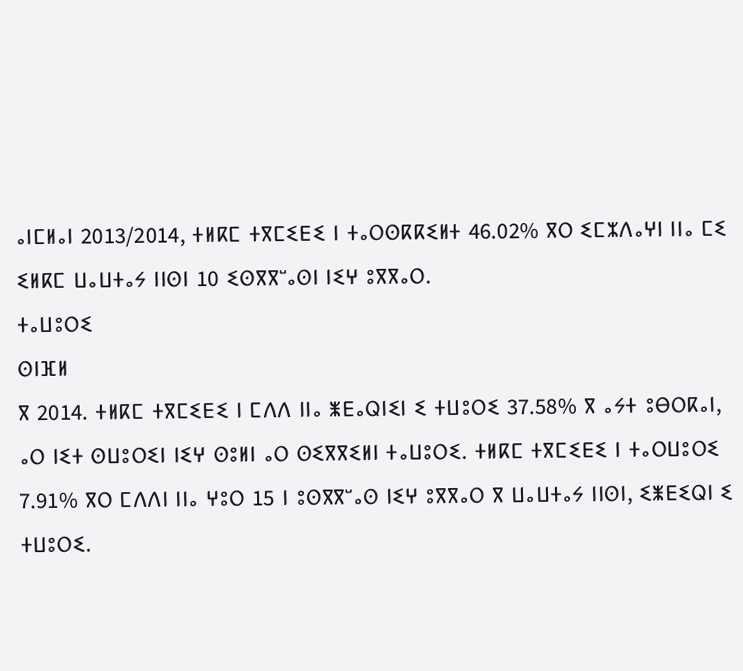ⴰⵏⵎⵍⴰⵏ 2013/2014, ⵜⵍⴽⵎ ⵜⴳⵎⵉⴹⵉ ⵏ ⵜⴰⵔⵙⴽⴽⵉⵍⵜ 46.02% ⴳⵔ ⵉⵎⵣⴷⴰⵖⵏ ⵏⵏⴰ ⵎⵉ ⵉⵍⴽⵎ ⵡⴰⵡⵜⴰⵢ ⵏⵏⵙⵏ 10 ⵉⵙⴳⴳⵯⴰⵙⵏ ⵏⵉⵖ ⵓⴳⴳⴰⵔ.
ⵜⴰⵡⵓⵔⵉ
ⵙⵏⴼⵍ
ⴳ 2014. ⵜⵍⴽⵎ ⵜⴳⵎⵉⴹⵉ ⵏ ⵎⴷⴷ ⵏⵏⴰ ⵥⴹⴰⵕⵏⵉⵏ ⵉ ⵜⵡⵓⵔⵉ 37.58% ⴳ ⴰⵢⵜ ⵓⴱⵔⴽⴰⵏ, ⴰⵔ ⵏⵉⵜ ⵙⵡⵓⵔⵉⵏ ⵏⵉⵖ ⵙⵓⵍⵏ ⴰⵔ ⵙⵉⴳⴳⵉⵍⵏ ⵜⴰⵡⵓⵔⵉ. ⵜⵍⴽⵎ ⵜⴳⵎⵉⴹⵉ ⵏ ⵜⴰⵔⵡⵓⵔⵉ 7.91% ⴳⵔ ⵎⴷⴷⵏ ⵏⵏⴰ ⵖⵓⵔ 15 ⵏ ⵓⵙⴳⴳⵯⴰⵙ ⵏⵉⵖ ⵓⴳⴳⴰⵔ ⴳ ⵡⴰⵡⵜⴰⵢ ⵏⵏⵙⵏ, ⵉⵥⴹⵉⵕⵏ ⵉ ⵜⵡⵓⵔⵉ.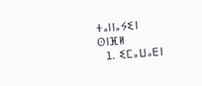ⵜⴰⵏⵏⴰⵢⵉⵏ
ⵙⵏⴼⵍ
  1. ⵉⵎⴰⵡⴰⴹⵏ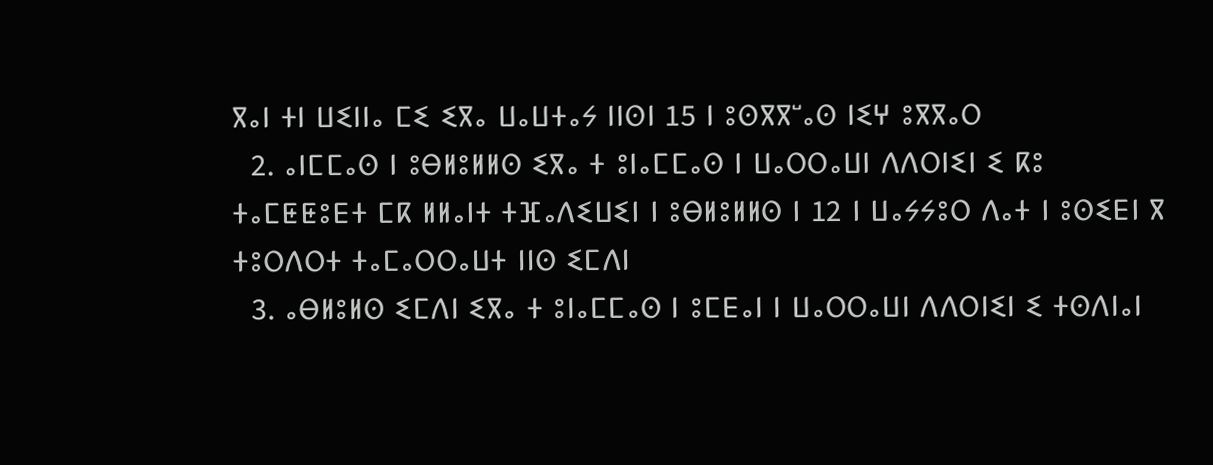ⴳⴰⵏ ⵜⵏ ⵡⵉⵏⵏⴰ ⵎⵉ ⵉⴳⴰ ⵡⴰⵡⵜⴰⵢ ⵏⵏⵙⵏ 15 ⵏ ⵓⵙⴳⴳⵯⴰⵙ ⵏⵉⵖ ⵓⴳⴳⴰⵔ
  2. ⴰⵏⵎⵎⴰⵙ ⵏ ⵓⴱⵍⵓⵍⵍⵙ ⵉⴳⴰ ⵜ ⵓⵏⴰⵎⵎⴰⵙ ⵏ ⵡⴰⵔⵔⴰⵡⵏ ⴷⴷⵔⵏⵉⵏ ⵉ ⴽⵓ ⵜⴰⵎⵟⵟⵓⴹⵜ ⵎⴽ ⵍⵍⴰⵏⵜ ⵜⴼⴰⴷⵉⵡⵉⵏ ⵏ ⵓⴱⵍⵓⵍⵍⵙ ⵏ 12 ⵏ ⵡⴰⵢⵢⵓⵔ ⴷⴰⵜ ⵏ ⵓⵙⵉⴹⵏ ⴳ ⵜⵓⵔⴷⵔⵜ ⵜⴰⵎⴰⵔⵔⴰⵡⵜ ⵏⵏⵙ ⵉⵎⴷⵏ
  3. ⴰⴱⵍⵓⵍⵙ ⵉⵎⴷⵏ ⵉⴳⴰ ⵜ ⵓⵏⴰⵎⵎⴰⵙ ⵏ ⵓⵎⴹⴰⵏ ⵏ ⵡⴰⵔⵔⴰⵡⵏ ⴷⴷⵔⵏⵉⵏ ⵉ ⵜⵙⴷⵏⴰⵏ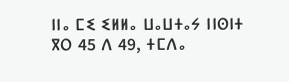ⵏⵏⴰ ⵎⵉ ⵉⵍⵍⴰ ⵡⴰⵡⵜⴰⵢ ⵏⵏⵙⵏⵜ ⴳⵔ 45 ⴷ 49, ⵜⵎⴷⴰ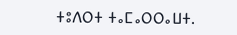ⵜⵓⴷⵔⵜ ⵜⴰⵎⴰⵔⵔⴰⵡⵜ.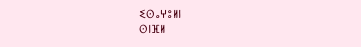ⵉⵙⴰⵖⵓⵍⵏ
ⵙⵏⴼⵍ